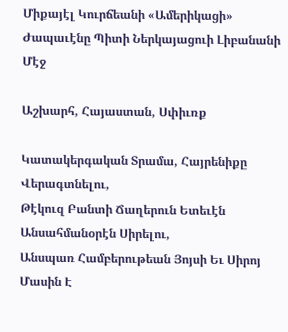Միքայէլ Կուրճեանի «Ամերիկացի» Ժապաւէնը Պիտի Ներկայացուի Լիբանանի Մէջ

Աշխարհ, Հայաստան, Սփիւռք

Կատակերգական Տրամա, Հայրենիքը Վերագտնելու,
Թէկուզ Բանտի Ճաղերուն Ետեւէն Անսահմանօրէն Սիրելու,
Անսպառ Համբերութեան Յոյսի Եւ Սիրոյ Մասին Է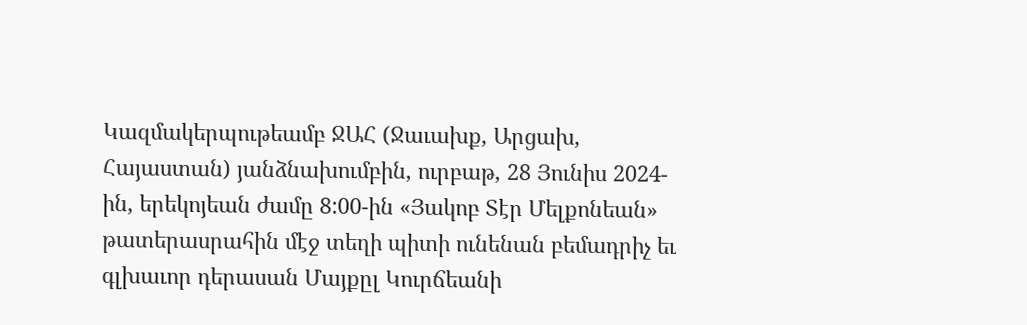Կազմակերպութեամբ ՋԱՀ (Ջաւախք, Արցախ, Հայաստան) յանձնախումբին, ուրբաթ, 28 Յունիս 2024-ին, երեկոյեան ժամը 8:00-ին «Յակոբ Տէր Մելքոնեան» թատերասրահին մէջ տեղի պիտի ունենան բեմադրիչ եւ գլխաւոր դերասան Մայքըլ Կուրճեանի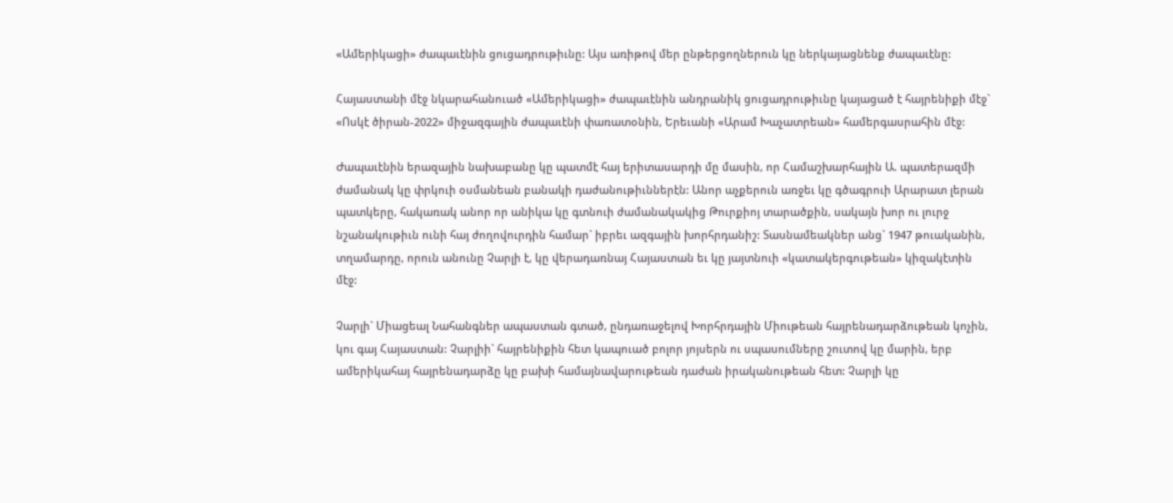«Ամերիկացի» ժապաւէնին ցուցադրութիւնը: Այս առիթով մեր ընթերցողներուն կը ներկայացնենք ժապաւէնը:

Հայաստանի մէջ նկարահանուած «Ամերիկացի» ժապաւէնին անդրանիկ ցուցադրութիւնը կայացած է հայրենիքի մէջ` «Ոսկէ ծիրան-2022» միջազգային ժապաւէնի փառատօնին, Երեւանի «Արամ Խաչատրեան» համերգասրահին մէջ:

Ժապաւէնին երազային նախաբանը կը պատմէ հայ երիտասարդի մը մասին, որ Համաշխարհային Ա. պատերազմի ժամանակ կը փրկուի օսմանեան բանակի դաժանութիւններէն: Անոր աչքերուն առջեւ կը գծագրուի Արարատ լերան պատկերը, հակառակ անոր որ անիկա կը գտնուի ժամանակակից Թուրքիոյ տարածքին, սակայն խոր ու լուրջ նշանակութիւն ունի հայ ժողովուրդին համար` իբրեւ ազգային խորհրդանիշ: Տասնամեակներ անց` 1947 թուականին, տղամարդը, որուն անունը Չարլի է, կը վերադառնայ Հայաստան եւ կը յայտնուի «կատակերգութեան» կիզակէտին մէջ:

Չարլի` Միացեալ Նահանգներ ապաստան գտած, ընդառաջելով Խորհրդային Միութեան հայրենադարձութեան կոչին, կու գայ Հայաստան: Չարլիի` հայրենիքին հետ կապուած բոլոր յոյսերն ու սպասումները շուտով կը մարին, երբ ամերիկահայ հայրենադարձը կը բախի համայնավարութեան դաժան իրականութեան հետ: Չարլի կը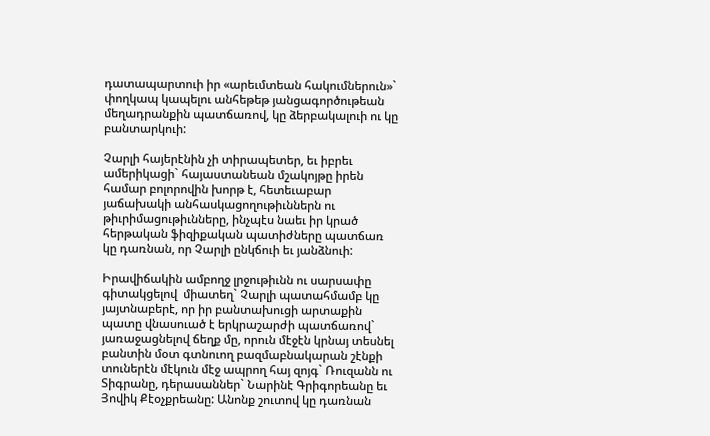դատապարտուի իր «արեւմտեան հակումներուն»` փողկապ կապելու անհեթեթ յանցագործութեան մեղադրանքին պատճառով, կը ձերբակալուի ու կը բանտարկուի:

Չարլի հայերէնին չի տիրապետեր, եւ իբրեւ ամերիկացի` հայաստանեան մշակոյթը իրեն համար բոլորովին խորթ է, հետեւաբար յաճախակի անհասկացողութիւններն ու թիւրիմացութիւնները, ինչպէս նաեւ իր կրած հերթական ֆիզիքական պատիժները պատճառ կը դառնան, որ Չարլի ընկճուի եւ յանձնուի:

Իրավիճակին ամբողջ լրջութիւնն ու սարսափը գիտակցելով  միատեղ` Չարլի պատահմամբ կը յայտնաբերէ, որ իր բանտախուցի արտաքին պատը վնասուած է երկրաշարժի պատճառով` յառաջացնելով ճեղք մը, որուն մէջէն կրնայ տեսնել բանտին մօտ գտնուող բազմաբնակարան շէնքի տուներէն մէկուն մէջ ապրող հայ զոյգ` Ռուզանն ու Տիգրանը, դերասաններ` Նարինէ Գրիգորեանը եւ Յովիկ Քէօչքրեանը: Անոնք շուտով կը դառնան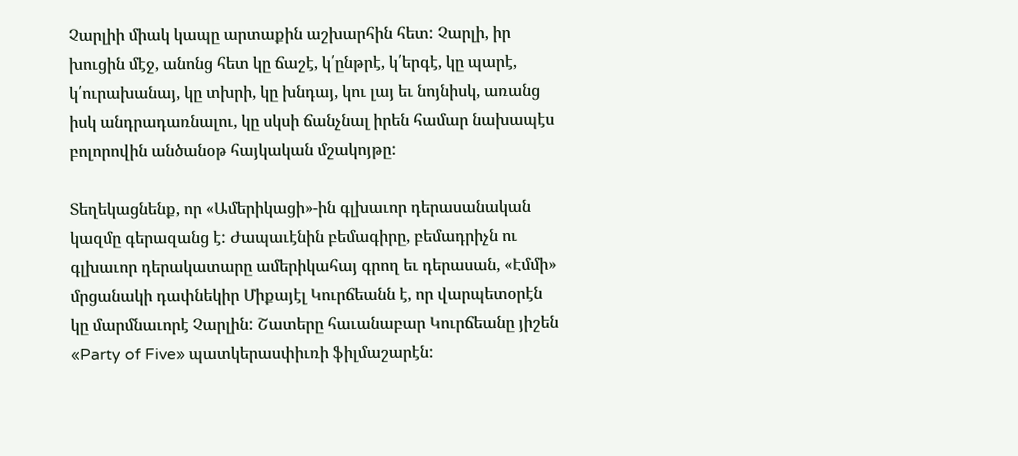Չարլիի միակ կապը արտաքին աշխարհին հետ: Չարլի, իր խուցին մէջ, անոնց հետ կը ճաշէ, կ՛ընթրէ, կ՛երգէ, կը պարէ, կ՛ուրախանայ, կը տխրի, կը խնդայ, կու լայ եւ նոյնիսկ, առանց իսկ անդրադառնալու, կը սկսի ճանչնալ իրեն համար նախապէս բոլորովին անծանօթ հայկական մշակոյթը:

Տեղեկացնենք, որ «Ամերիկացի»-ին գլխաւոր դերասանական կազմը գերազանց է: Ժապաւէնին բեմագիրը, բեմադրիչն ու գլխաւոր դերակատարը ամերիկահայ գրող եւ դերասան, «Էմմի» մրցանակի դափնեկիր Միքայէլ Կուրճեանն է, որ վարպետօրէն կը մարմնաւորէ Չարլին: Շատերը հաւանաբար Կուրճեանը յիշեն «Party of Five» պատկերասփիւռի ֆիլմաշարէն: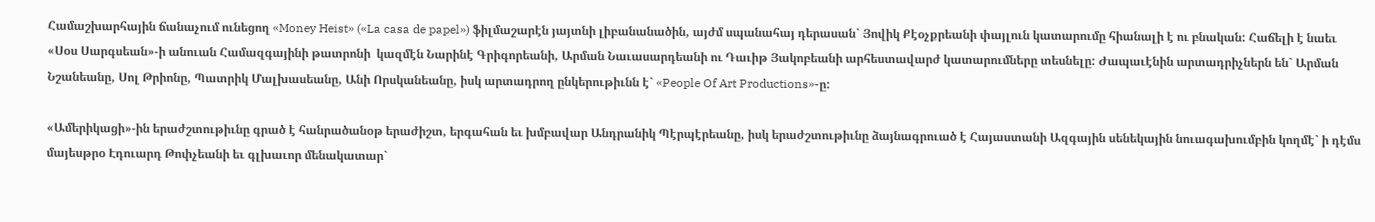Համաշխարհային ճանաչում ունեցող «Money Heist» («La casa de papel») ֆիլմաշարէն յայտնի լիբանանածին, այժմ սպանահայ դերասան` Յովիկ Քէօչքրեանի փայլուն կատարումը հիանալի է ու բնական: Հաճելի է նաեւ «Սօս Սարգսեան»-ի անուան Համազգայինի թատրոնի  կազմէն Նարինէ Գրիգորեանի, Արման Նաւասարդեանի ու Դաւիթ Յակոբեանի արհեստավարժ կատարումները տեսնելը: Ժապաւէնին արտադրիչներն են` Արման Նշանեանը, Սոլ Թրիոնը, Պատրիկ Մալխասեանը, Անի Որսկանեանը, իսկ արտադրող ընկերութիւնն է` «People Of Art Productions»-ը:

«Ամերիկացի»-ին երաժշտութիւնը գրած է հանրածանօթ երաժիշտ, երգահան եւ խմբավար Անդրանիկ Պէրպէրեանը, իսկ երաժշտութիւնը ձայնագրուած է Հայաստանի Ազգային սենեկային նուագախումբին կողմէ` ի դէմս մայեսթրօ Էդուարդ Թոփչեանի եւ գլխաւոր մենակատար`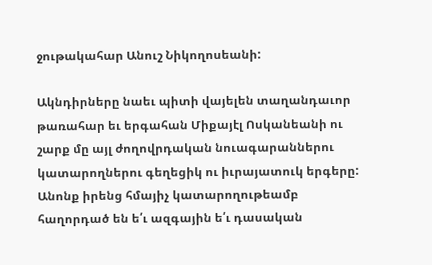ջութակահար Անուշ Նիկողոսեանի:

Ակնդիրները նաեւ պիտի վայելեն տաղանդաւոր թառահար եւ երգահան Միքայէլ Ոսկանեանի ու շարք մը այլ ժողովրդական նուագարաններու կատարողներու գեղեցիկ ու իւրայատուկ երգերը: Անոնք իրենց հմայիչ կատարողութեամբ հաղորդած են ե՛ւ ազգային ե՛ւ դասական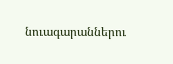նուագարաններու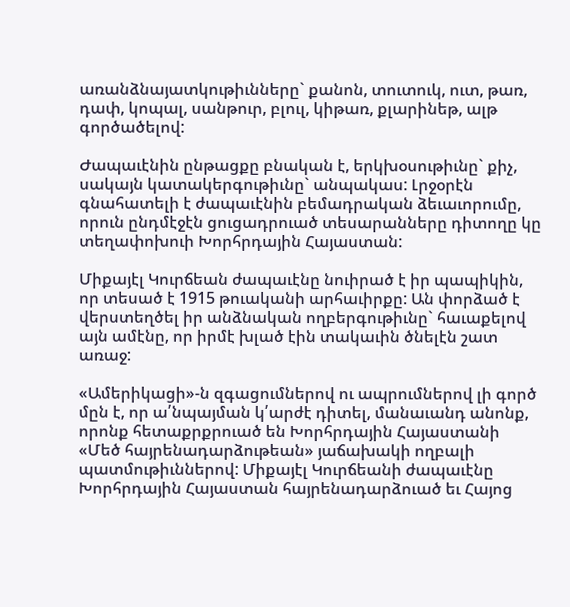առանձնայատկութիւնները` քանոն, տուտուկ, ուտ, թառ, դափ, կոպալ, սանթուր, բլուլ, կիթառ, քլարինեթ, ալթ գործածելով:

Ժապաւէնին ընթացքը բնական է, երկխօսութիւնը` քիչ, սակայն կատակերգութիւնը` անպակաս: Լրջօրէն գնահատելի է ժապաւէնին բեմադրական ձեւաւորումը, որուն ընդմէջէն ցուցադրուած տեսարանները դիտողը կը տեղափոխուի Խորհրդային Հայաստան:

Միքայէլ Կուրճեան ժապաւէնը նուիրած է իր պապիկին, որ տեսած է 1915 թուականի արհաւիրքը: Ան փորձած է վերստեղծել իր անձնական ողբերգութիւնը` հաւաքելով այն ամէնը, որ իրմէ խլած էին տակաւին ծնելէն շատ առաջ:

«Ամերիկացի»-ն զգացումներով ու ապրումներով լի գործ մըն է, որ ա՛նպայման կ՛արժէ դիտել, մանաւանդ անոնք, որոնք հետաքրքրուած են Խորհրդային Հայաստանի «Մեծ հայրենադարձութեան» յաճախակի ողբալի պատմութիւններով: Միքայէլ Կուրճեանի ժապաւէնը Խորհրդային Հայաստան հայրենադարձուած եւ Հայոց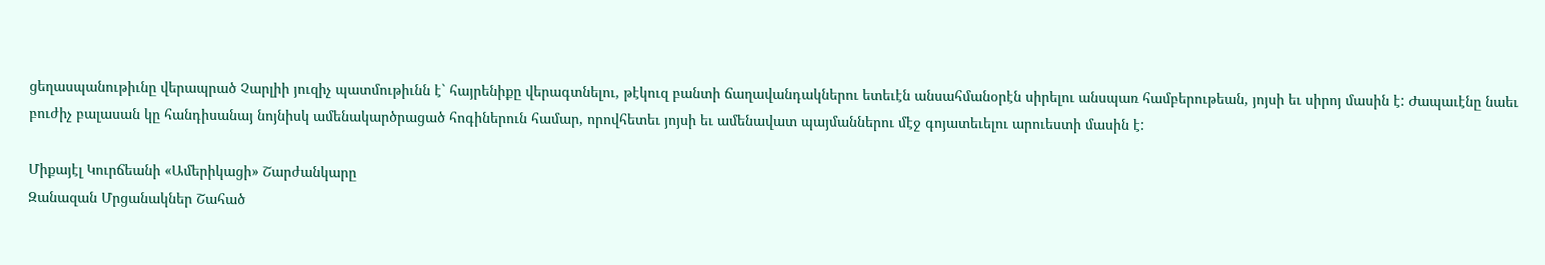ցեղասպանութիւնը վերապրած Չարլիի յուզիչ պատմութիւնն է` հայրենիքը վերագտնելու, թէկուզ բանտի ճաղավանդակներու ետեւէն անսահմանօրէն սիրելու անսպառ համբերութեան, յոյսի եւ սիրոյ մասին է: Ժապաւէնը նաեւ բուժիչ բալասան կը հանդիսանայ նոյնիսկ ամենակարծրացած հոգիներուն համար, որովհետեւ յոյսի եւ ամենավատ պայմաններու մէջ գոյատեւելու արուեստի մասին է:

Միքայէլ Կուրճեանի «Ամերիկացի» Շարժանկարը
Զանազան Մրցանակներ Շահած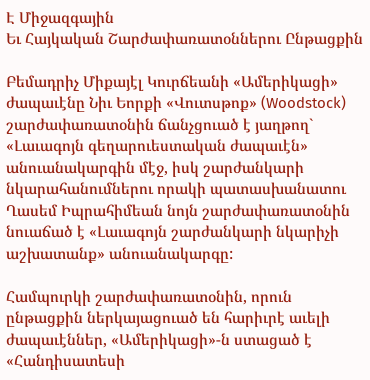Է Միջազգային
Եւ Հայկական Շարժափառատօններու Ընթացքին

Բեմադրիչ Միքայէլ Կուրճեանի «Ամերիկացի» ժապաւէնը Նիւ Եորքի «Վուտսթոք» (Woodstock) շարժափառատօնին ճանչցուած է յաղթող` «Լաւագոյն գեղարուեստական ժապաւէն» անուանակարգին մէջ, իսկ շարժանկարի նկարահանումներու որակի պատասխանատու Ղասեմ Իպրահիմեան նոյն շարժափառատօնին նուաճած է «Լաւագոյն շարժանկարի նկարիչի աշխատանք» անուանակարգը:

Համպուրկի շարժափառատօնին, որուն ընթացքին ներկայացուած են հարիւրէ աւելի ժապաւէններ, «Ամերիկացի»-ն ստացած է «Հանդիսատեսի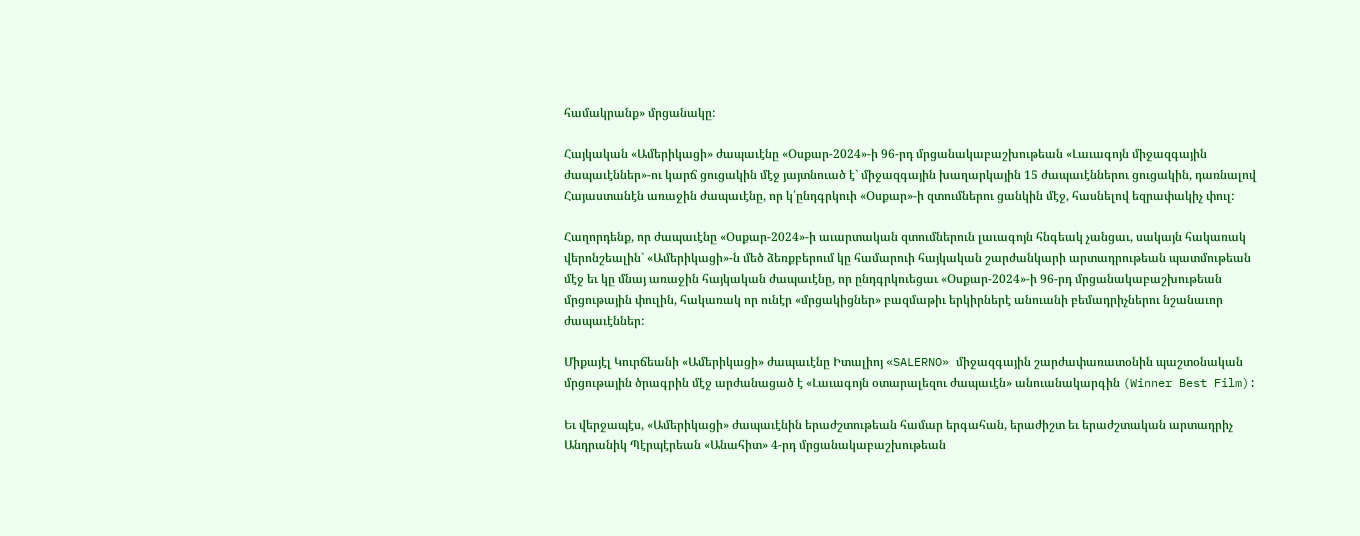համակրանք» մրցանակը:

Հայկական «Ամերիկացի» ժապաւէնը «Օսքար-2024»-ի 96-րդ մրցանակաբաշխութեան «Լաւագոյն միջազգային ժապաւէններ»-ու կարճ ցուցակին մէջ յայտնուած է` միջազգային խաղարկային 15 ժապաւէններու ցուցակին, դառնալով Հայաստանէն առաջին ժապաւէնը, որ կ՛ընդգրկուի «Օսքար»-ի զտումներու ցանկին մէջ, հասնելով եզրափակիչ փուլ:

Հաղորդենք, որ ժապաւէնը «Օսքար-2024»-ի աւարտական զտումներուն լաւագոյն հնգեակ չանցաւ, սակայն հակառակ վերոնշեալին` «Ամերիկացի»-ն մեծ ձեռքբերում կը համարուի հայկական շարժանկարի արտադրութեան պատմութեան մէջ եւ կը մնայ առաջին հայկական ժապաւէնը, որ ընդգրկուեցաւ «Օսքար-2024»-ի 96-րդ մրցանակաբաշխութեան մրցութային փուլին, հակառակ որ ունէր «մրցակիցներ» բազմաթիւ երկիրներէ անուանի բեմադրիչներու նշանաւոր ժապաւէններ:

Միքայէլ Կուրճեանի «Ամերիկացի» ժապաւէնը Իտալիոյ «SALERNO» միջազգային շարժափառատօնին պաշտօնական մրցութային ծրագրին մէջ արժանացած է «Լաւագոյն օտարալեզու ժապաւէն» անուանակարգին (Winner Best Film):

Եւ վերջապէս, «Ամերիկացի» ժապաւէնին երաժշտութեան համար երգահան, երաժիշտ եւ երաժշտական արտադրիչ Անդրանիկ Պէրպէրեան «Անահիտ» 4-րդ մրցանակաբաշխութեան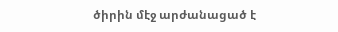ծիրին մէջ արժանացած է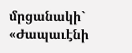մրցանակի` «Ժապաւէնի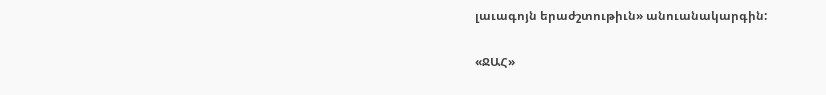լաւագոյն երաժշտութիւն» անուանակարգին:

«ՋԱՀ»